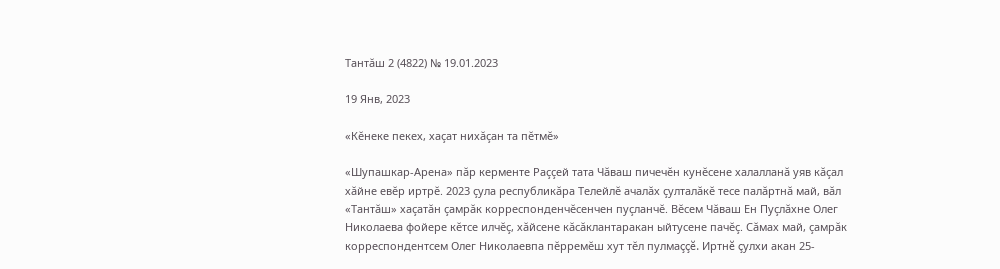Тантăш 2 (4822) № 19.01.2023

19 Янв, 2023

«Кĕнеке пекех, хаçат нихăçан та пĕтмĕ»

«Шупашкар-Арена» пăр керменте Раççей тата Чăваш пичечĕн кунĕсене халалланă уяв кăçал хăйне евĕр иртрĕ. 2023 çула республикăра Телейлĕ ачалăх çулталăкĕ тесе палăртнă май, вăл «Тантăш» хаçатăн çамрăк корреспонденчĕсенчен пуçланчĕ. Вĕсем Чăваш Ен Пуçлăхне Олег Николаева фойере кĕтсе илчĕç, хăйсене кăсăклантаракан ыйтусене пачĕç. Сăмах май, çамрăк корреспондентсем Олег Николаевпа пĕрремĕш хут тĕл пулмаççĕ. Иртнĕ çулхи акан 25-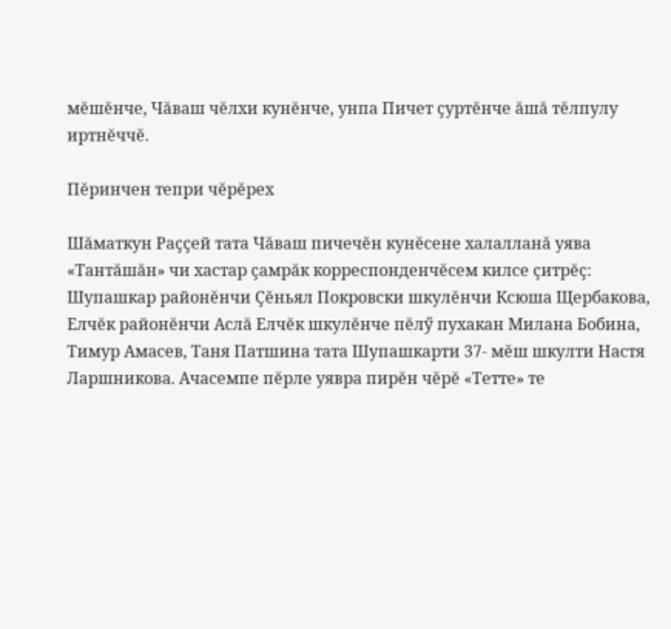мĕшĕнче, Чăваш чĕлхи кунĕнче, унпа Пичет çуртĕнче ăшă тĕлпулу иртнĕччĕ.

Пĕринчен тепри чĕрĕрех

Шăматкун Раççей тата Чăваш пичечĕн кунĕсене халалланă уява «Тантăшăн» чи хастар çамрăк корреспонденчĕсем килсе çитрĕç: Шупашкар районĕнчи Çĕньял Покровски шкулĕнчи Ксюша Щербакова, Елчĕк районĕнчи Аслă Елчĕк шкулĕнче пĕлӳ пухакан Милана Бобина, Тимур Амасев, Таня Патшина тата Шупашкарти 37- мĕш шкулти Настя Ларшникова. Ачасемпе пĕрле уявра пирĕн чĕрĕ «Тетте» те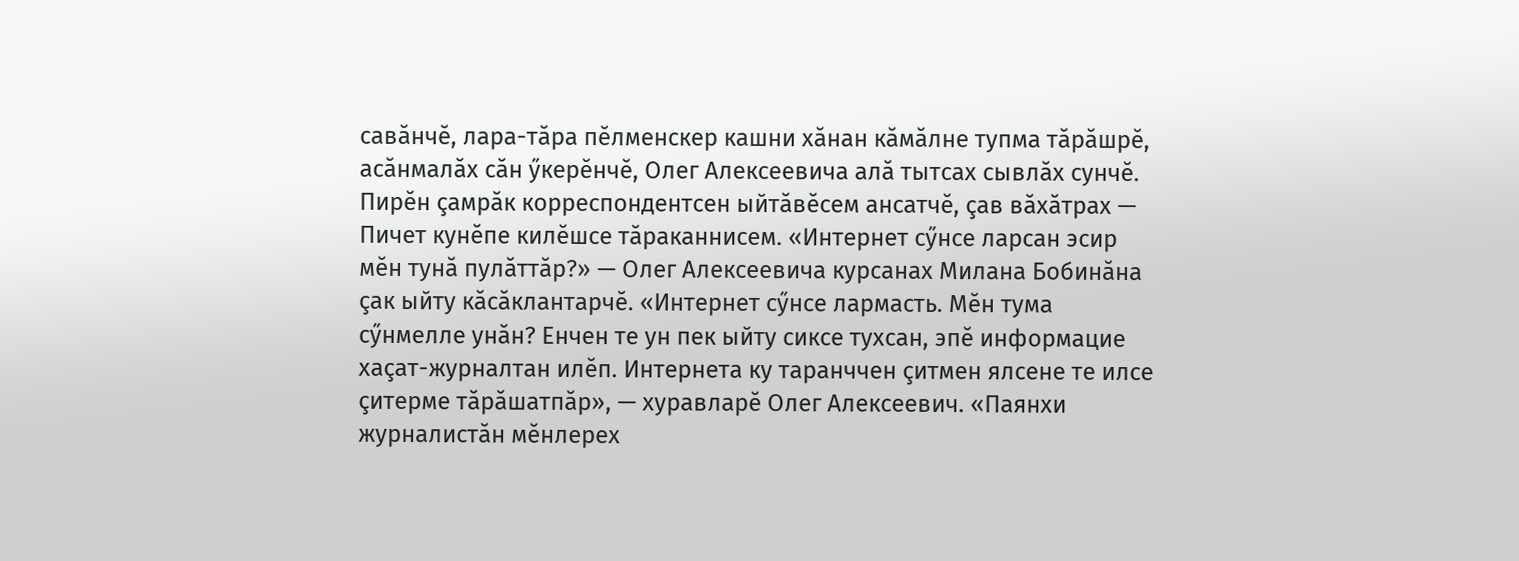савăнчĕ, лара-тăра пĕлменскер кашни хăнан кăмăлне тупма тăрăшрĕ, асăнмалăх сăн ӳкерĕнчĕ, Олег Алексеевича алă тытсах сывлăх сунчĕ. Пирĕн çамрăк корреспондентсен ыйтăвĕсем ансатчĕ, çав вăхăтрах — Пичет кунĕпе килĕшсе тăраканнисем. «Интернет сӳнсе ларсан эсир мĕн тунă пулăттăр?» — Олег Алексеевича курсанах Милана Бобинăна çак ыйту кăсăклантарчĕ. «Интернет сӳнсе лармасть. Мĕн тума сӳнмелле унăн? Енчен те ун пек ыйту сиксе тухсан, эпĕ информацие хаçат-журналтан илĕп. Интернета ку таранччен çитмен ялсене те илсе çитерме тăрăшатпăр», — хуравларĕ Олег Алексеевич. «Паянхи журналистăн мĕнлерех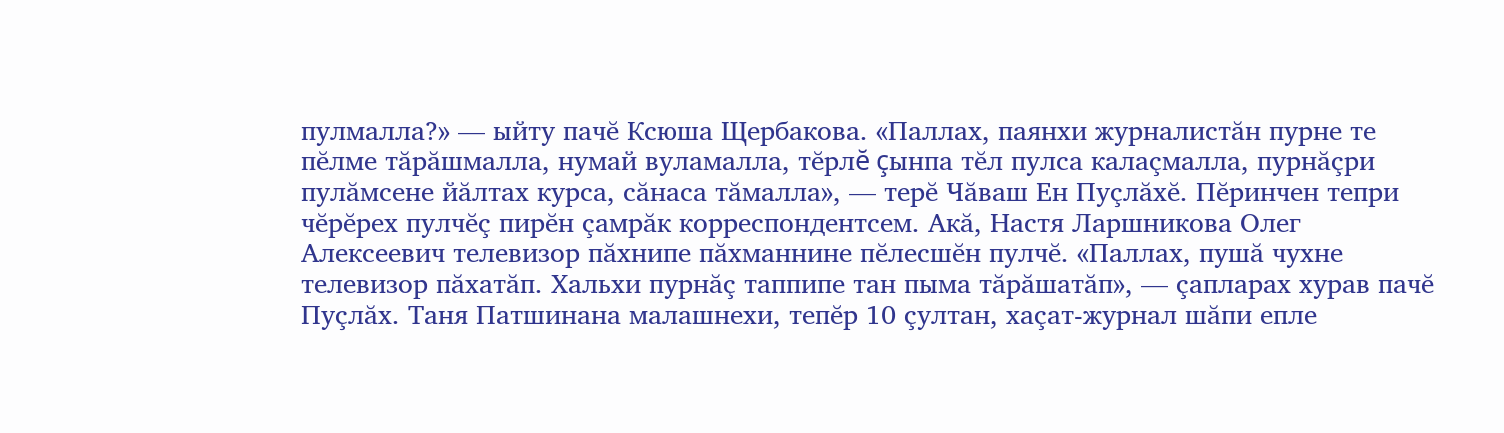пулмалла?» — ыйту пачĕ Ксюша Щербакова. «Паллах, паянхи журналистăн пурне те пĕлме тăрăшмалла, нумай вуламалла, тĕрлĕ çынпа тĕл пулса калаçмалла, пурнăçри пулăмсене йăлтах курса, сăнаса тăмалла», — терĕ Чăваш Ен Пуçлăхĕ. Пĕринчен тепри чĕрĕрех пулчĕç пирĕн çамрăк корреспондентсем. Акă, Настя Ларшникова Олег Алексеевич телевизор пăхнипе пăхманнине пĕлесшĕн пулчĕ. «Паллах, пушă чухне телевизор пăхатăп. Хальхи пурнăç таппипе тан пыма тăрăшатăп», — çапларах хурав пачĕ Пуçлăх. Таня Патшинана малашнехи, тепĕр 10 çултан, хаçат-журнал шăпи епле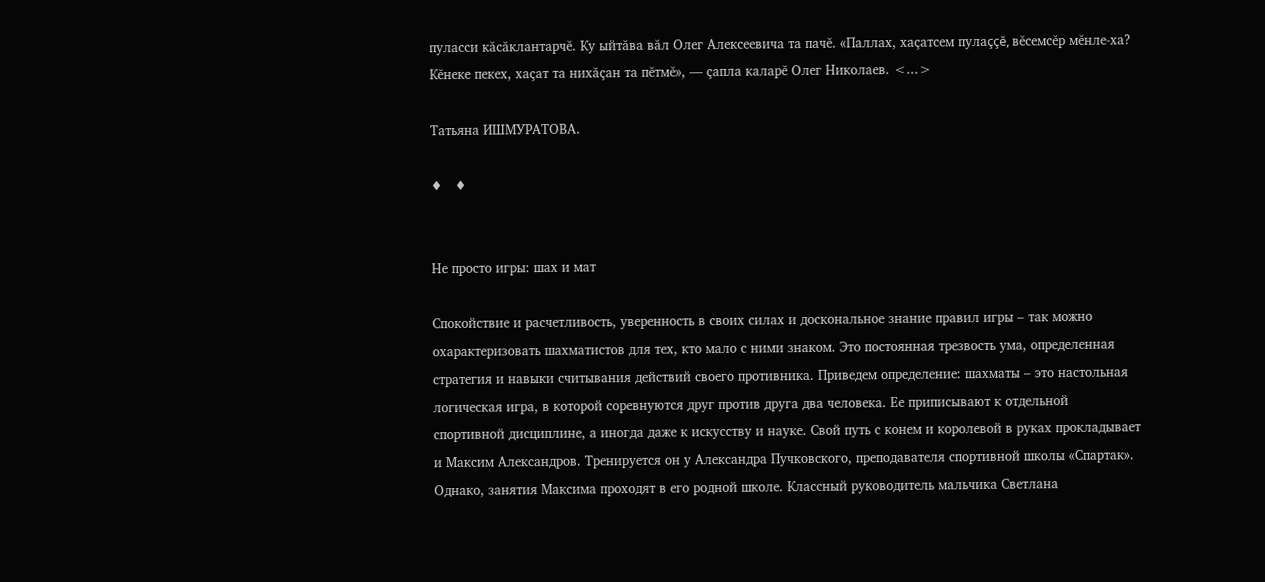пуласси кăсăклантарчĕ. Ку ыйтăва вăл Олег Алексеевича та пачĕ. «Паллах, хаçатсем пулаççĕ, вĕсемсĕр мĕнле-ха? Кĕнеке пекех, хаçат та нихăçан та пĕтмĕ», — çапла каларĕ Олег Николаев. <...>

Татьяна ИШМУРАТОВА.

♦   ♦


Не просто игры: шах и мат

Спокойствие и расчетливость, уверенность в своих силах и доскональное знание правил игры – так можно охарактеризовать шахматистов для тех, кто мало с ними знаком. Это постоянная трезвость ума, определенная стратегия и навыки считывания действий своего противника. Приведем определение: шахматы – это настольная логическая игра, в которой соревнуются друг против друга два человека. Ее приписывают к отдельной спортивной дисциплине, а иногда даже к искусству и науке. Свой путь с конем и королевой в руках прокладывает и Максим Александров. Тренируется он у Александра Пучковского, преподавателя спортивной школы «Спартак». Однако, занятия Максима проходят в его родной школе. Классный руководитель мальчика Светлана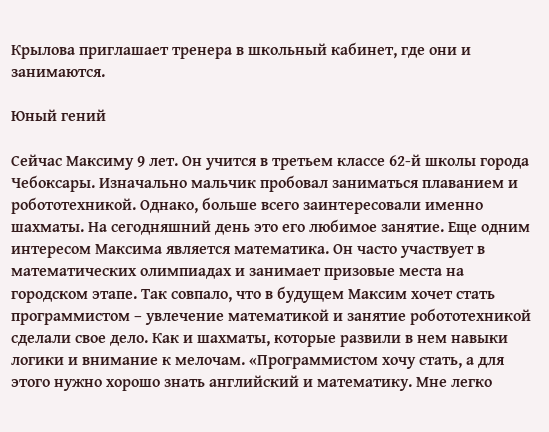Крылова приглашает тренера в школьный кабинет, где они и занимаются.

Юный гений

Сейчас Максиму 9 лет. Он учится в третьем классе 62-й школы города Чебоксары. Изначально мальчик пробовал заниматься плаванием и робототехникой. Однако, больше всего заинтересовали именно шахматы. На сегодняшний день это его любимое занятие. Еще одним интересом Максима является математика. Он часто участвует в математических олимпиадах и занимает призовые места на городском этапе. Так совпало, что в будущем Максим хочет стать программистом – увлечение математикой и занятие робототехникой сделали свое дело. Как и шахматы, которые развили в нем навыки логики и внимание к мелочам. «Программистом хочу стать, а для этого нужно хорошо знать английский и математику. Мне легко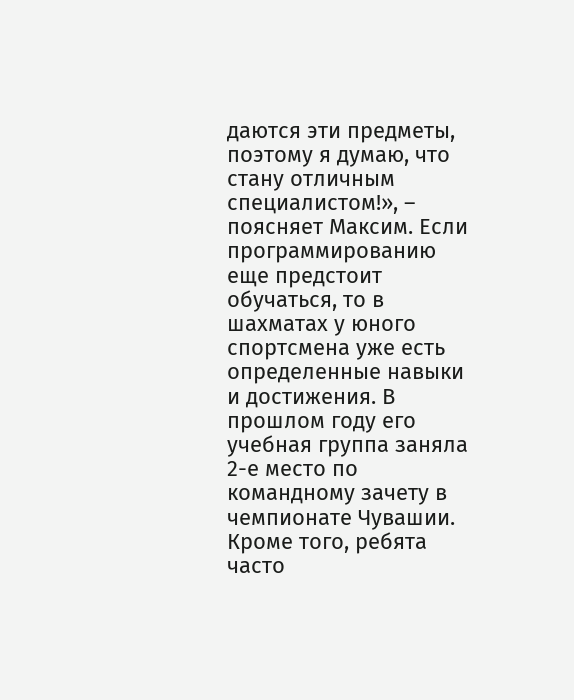даются эти предметы, поэтому я думаю, что стану отличным специалистом!», – поясняет Максим. Если программированию еще предстоит обучаться, то в шахматах у юного спортсмена уже есть определенные навыки и достижения. В прошлом году его учебная группа заняла 2-е место по командному зачету в чемпионате Чувашии. Кроме того, ребята часто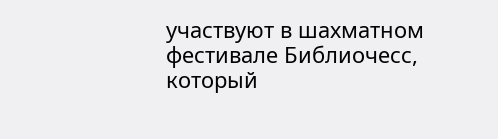участвуют в шахматном фестивале Библиочесс, который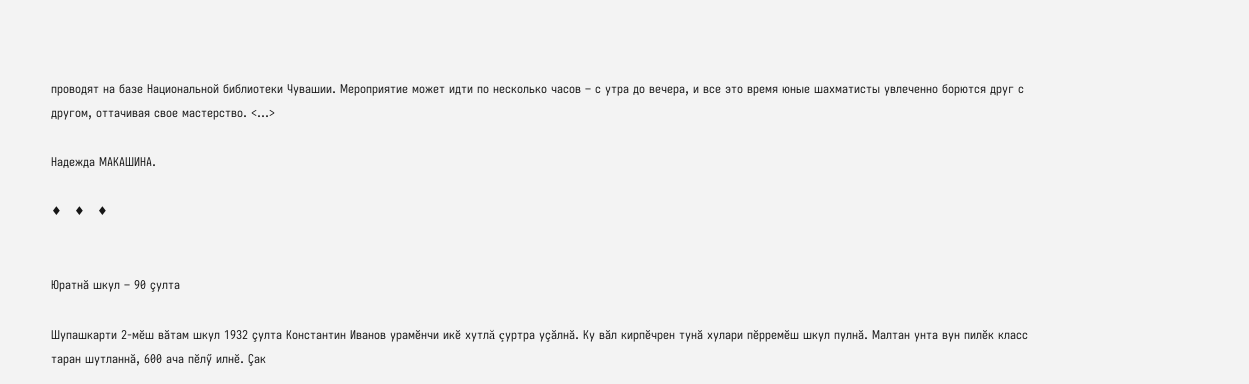проводят на базе Национальной библиотеки Чувашии. Мероприятие может идти по несколько часов – с утра до вечера, и все это время юные шахматисты увлеченно борются друг с другом, оттачивая свое мастерство. <...>

Надежда МАКАШИНА.

♦   ♦   ♦


Юратнă шкул – 90 çулта

Шупашкарти 2-мĕш вăтам шкул 1932 çулта Константин Иванов урамĕнчи икĕ хутлă çуртра уçăлнă. Ку вăл кирпĕчрен тунă хулари пĕрремĕш шкул пулнă. Малтан унта вун пилĕк класс таран шутланнă, 600 ача пĕлӳ илнĕ. Çак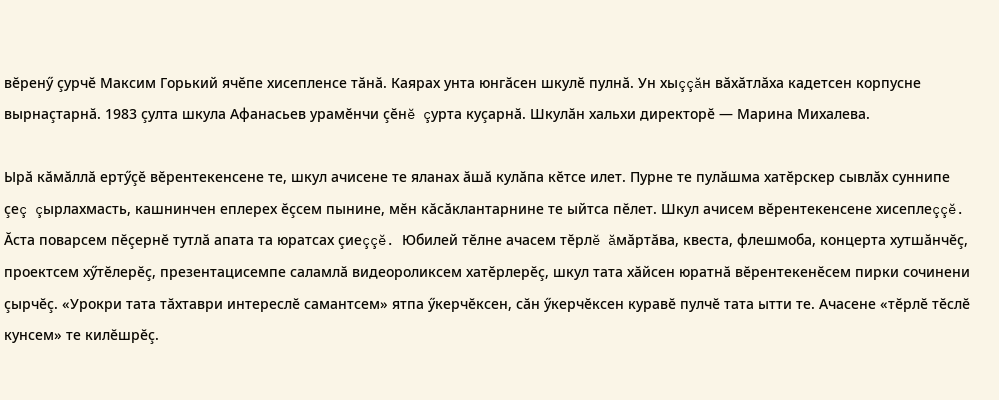вĕренӳ çурчĕ Максим Горький ячĕпе хисепленсе тăнă. Каярах унта юнгăсен шкулĕ пулнă. Ун хыççăн вăхăтлăха кадетсен корпусне вырнаçтарнă. 1983 çулта шкула Афанасьев урамĕнчи çĕнĕ çурта куçарнă. Шкулăн хальхи директорĕ — Марина Михалева.

Ырă кăмăллă ертӳçĕ вĕрентекенсене те, шкул ачисене те яланах ăшă кулăпа кĕтсе илет. Пурне те пулăшма хатĕрскер сывлăх суннипе çеç çырлахмасть, кашнинчен еплерех ĕçсем пынине, мĕн кăсăклантарнине те ыйтса пĕлет. Шкул ачисем вĕрентекенсене хисеплеççĕ. Ăста поварсем пĕçернĕ тутлă апата та юратсах çиеççĕ. Юбилей тĕлне ачасем тĕрлĕ ăмăртăва, квеста, флешмоба, концерта хутшăнчĕç, проектсем хӳтĕлерĕç, презентацисемпе саламлă видеороликсем хатĕрлерĕç, шкул тата хăйсен юратнă вĕрентекенĕсем пирки сочинени çырчĕç. «Урокри тата тăхтаври интереслĕ самантсем» ятпа ӳкерчĕксен, сăн ӳкерчĕксен куравĕ пулчĕ тата ытти те. Ачасене «тĕрлĕ тĕслĕ кунсем» те килĕшрĕç.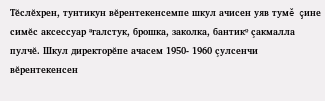Тĕслĕхрен, тунтикун вĕрентекенсемпе шкул ачисен уяв тумĕ çине симĕс аксессуар ªгалстук, брошка, заколка, бантикº çакмалла пулчĕ. Шкул директорĕпе ачасем 1950- 1960 çулсенчи вĕрентекенсен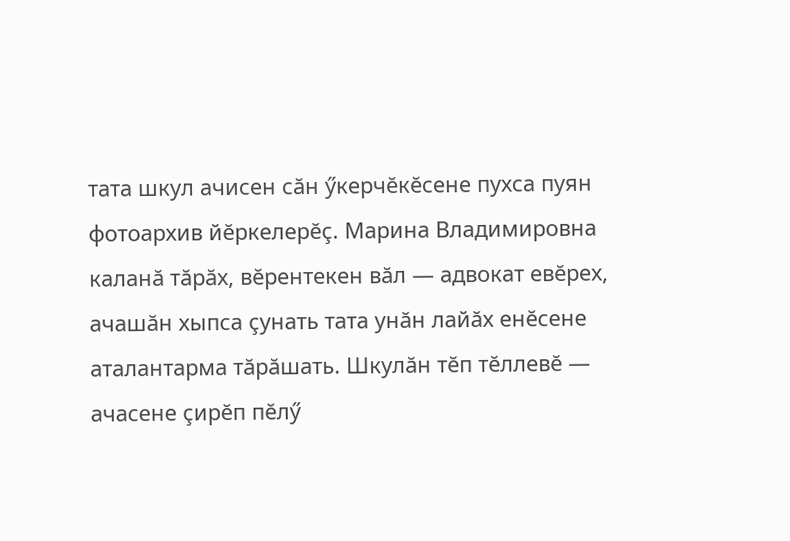тата шкул ачисен сăн ӳкерчĕкĕсене пухса пуян фотоархив йĕркелерĕç. Марина Владимировна каланă тăрăх, вĕрентекен вăл — адвокат евĕрех, ачашăн хыпса çунать тата унăн лайăх енĕсене аталантарма тăрăшать. Шкулăн тĕп тĕллевĕ — ачасене çирĕп пĕлӳ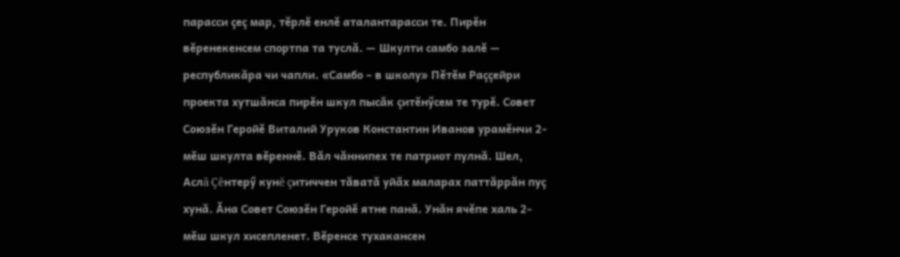парасси çеç мар, тĕрлĕ енлĕ аталантарасси те. Пирĕн вĕренекенсем спортпа та туслă. — Шкулти самбо залĕ — республикăра чи чапли. «Самбо – в школу» Пĕтĕм Раççейри проекта хутшăнса пирĕн шкул пысăк çитĕнӳсем те турĕ. Совет Союзĕн Геройĕ Виталий Уруков Константин Иванов урамĕнчи 2-мĕш шкулта вĕреннĕ. Вăл чăннипех те патриот пулнă. Шел, Аслă Çĕнтерӳ кунĕ çитиччен тăватă уйăх маларах паттăррăн пуç хунă. Ăна Совет Союзĕн Геройĕ ятне панă. Унăн ячĕпе халь 2-мĕш шкул хисепленет. Вĕренсе тухакансен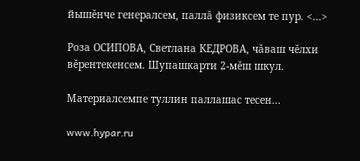йышĕнче генералсем, паллă физиксем те пур. <...>

Роза ОСИПОВА, Светлана КЕДРОВА, чăваш чĕлхи вĕрентекенсем. Шупашкарти 2-мĕш шкул.

Материалсемпе туллин паллашас тесен...

www.hypar.ru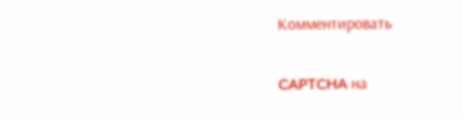Комментировать

CAPTCHA на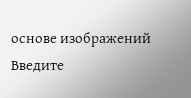основе изображений
Введите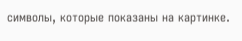символы, которые показаны на картинке.